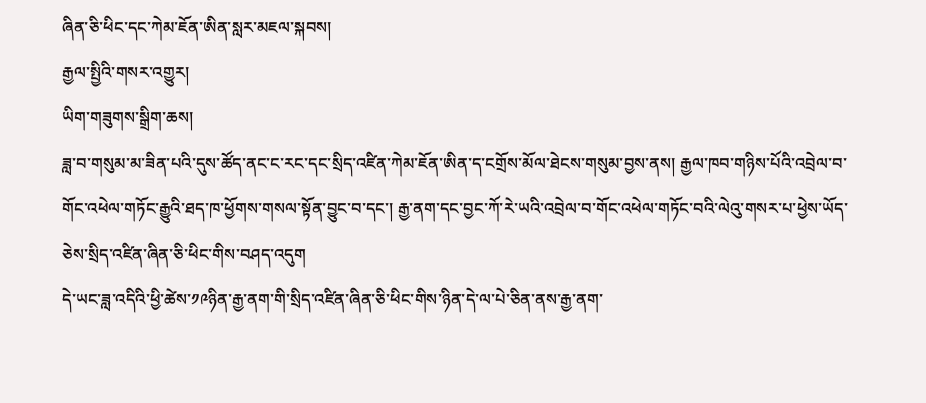ཞིན་ཅི་ཕིང་དང་ཀེམ་ཇོན་ཨིན་སླར་མཇལ་སྐབས།
རྒྱལ་སྤྱིའི་གསར་འགྱུར།
ཡིག་གཟུགས་སྒྲིག་ཆས།
ཟླ་བ་གསུམ་མ་ཟིན་པའི་དུས་ཚོད་ནང་ང་རང་དང་སྲིད་འཛིན་ཀེམ་ཇོན་ཨིན་ད་ངགྲོས་མོལ་ཐེངས་གསུམ་བྱས་ནས། རྒྱལ་ཁབ་གཉིས་པོའི་འབྲེལ་བ་གོང་འཕེལ་གཏོང་རྒྱུའི་ཐད་ཁ་ཕྱོགས་གསལ་སྟོན་བྱུང་བ་དང་། རྒྱ་ནག་དང་བྱང་ཀོ་རེ་ཡའི་འབྲེལ་བ་གོང་འཕེལ་གཏོང་བའི་ལེའུ་གསར་པ་ཕྱེས་ཡོད་ཅེས་སྲིད་འཛིན་ཞིན་ཅི་ཕིང་གིས་བཤད་འདུག
དེ་ཡང་ཟླ་འདིའི་ཕྱི་ཚེས་༡༩ཉིན་རྒྱ་ནག་གི་སྲིད་འཛིན་ཞིན་ཅི་ཕིང་གིས་ཉིན་དེ་ལ་པེ་ཅིན་ནས་རྒྱ་ནག་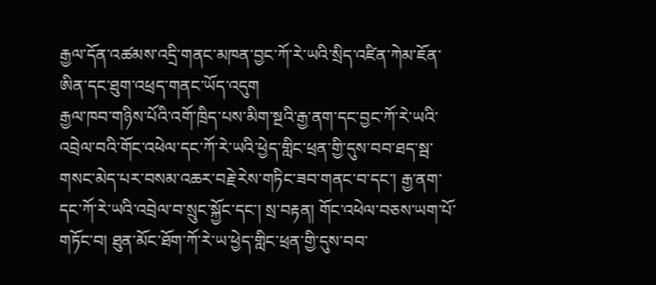རྒྱལ་དོན་འཚམས་འདྲི་གནང་མཁན་བྱང་ཀོ་རེ་ཡའི་སྲིད་འཛིན་ཀེམ་ཇོན་ཨིན་དང་ཐུག་འཕྲད་གནང་ཡོད་འདུག
རྒྱལ་ཁབ་གཉིས་པོའི་འགོ་ཁྲིད་པས་མིག་སྔའི་རྒྱ་ནག་དང་བྱང་ཀོ་རེ་ཡའི་འབྲེལ་བའི་གོང་འཕེལ་དང་ཀོ་རེ་ཡའི་ཕྱེད་གླིང་ཕྲན་གྱི་དུས་བབ་ཐད་སྦ་གསང་མེད་པར་བསམ་འཆར་བརྗེ་རེས་གཏིང་ཟབ་གནང་བ་དང་། རྒྱ་ནག་དང་ཀོ་རེ་ཡའི་འབྲེལ་བ་སྲུང་སྐྱོང་དང་། སྲ་བརྟན། གོང་འཕེལ་བཅས་ཡག་པོ་གཏོང་བ། ཐུན་མོང་ཐོག་ཀོ་རེ་ཡ་ཕྱེད་གླིང་ཕྲན་གྱི་དུས་བབ་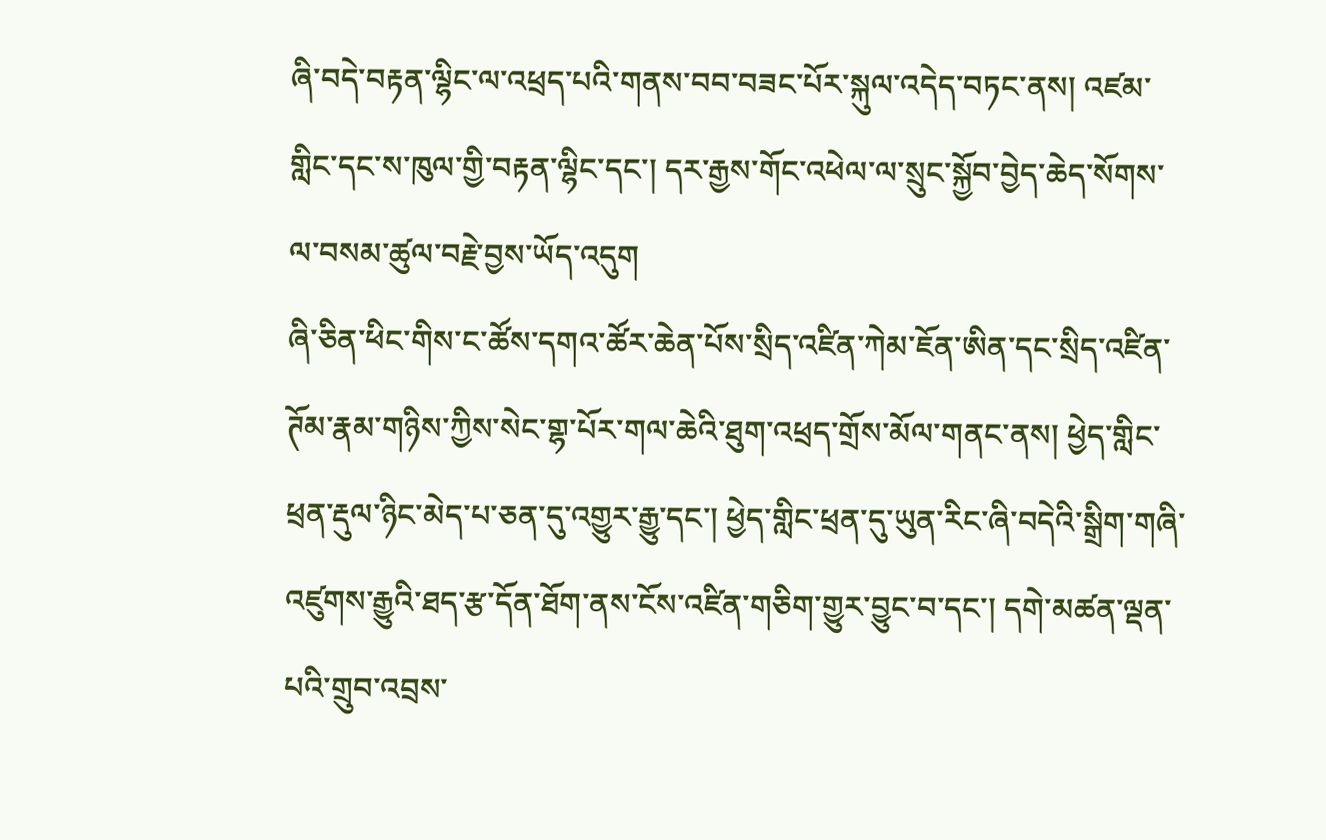ཞི་བདེ་བརྟན་ལྷིང་ལ་འཕྲད་པའི་གནས་བབ་བཟང་པོར་སྐུལ་འདེད་བཏང་ནས། འཛམ་གླིང་དང་ས་ཁུལ་གྱི་བརྟན་ལྷིང་དང་། དར་རྒྱས་གོང་འཕེལ་ལ་སྲུང་སྐྱོབ་བྱེད་ཆེད་སོགས་ལ་བསམ་ཚུལ་བརྗེ་བྱས་ཡོད་འདུག
ཞི་ཅིན་ཕིང་གིས་ང་ཚོས་དགའ་ཚོར་ཆེན་པོས་སྲིད་འཛིན་ཀེམ་ཇོན་ཨིན་དང་སྲིད་འཛིན་ཊོམ་རྣམ་གཉིས་ཀྱིས་སེང་གྷ་པོར་གལ་ཆེའི་ཐུག་འཕྲད་གྲོས་མོལ་གནང་ནས། ཕྱེད་གླིང་ཕྲན་རྡུལ་ཉིང་མེད་པ་ཅན་དུ་འགྱུར་རྒྱུ་དང་། ཕྱེད་གླིང་ཕྲན་དུ་ཡུན་རིང་ཞི་བདེའི་སྒྲིག་གཞི་འཛུགས་རྒྱུའི་ཐད་རྩ་དོན་ཐོག་ནས་ངོས་འཛིན་གཅིག་གྱུར་བྱུང་བ་དང་། དགེ་མཚན་ལྡན་པའི་གྲུབ་འབྲས་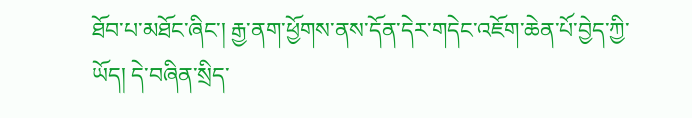ཐོབ་པ་མཐོང་ཞིང་། རྒྱ་ནག་ཕྱོགས་ནས་དོན་དེར་གདེང་འཇོག་ཆེན་པོ་བྱེད་ཀྱི་ཡོད། དེ་བཞིན་སྲིད་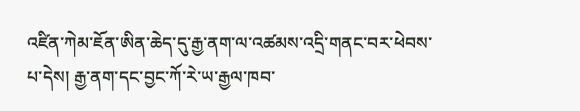འཛིན་ཀེམ་ཇོན་ཨིན་ཆེད་དུ་རྒྱ་ནག་ལ་འཚམས་འདྲི་གནང་བར་ཕེབས་པ་དེས། རྒྱ་ནག་དང་བྱང་ཀོ་རེ་ཡ་རྒྱལ་ཁབ་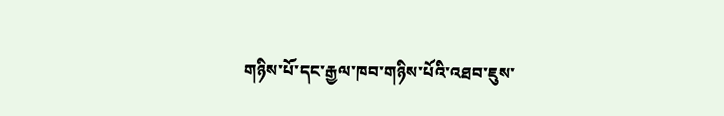གཉིས་པོ་དང་རྒྱལ་ཁབ་གཉིས་པོའི་འཐབ་ཇུས་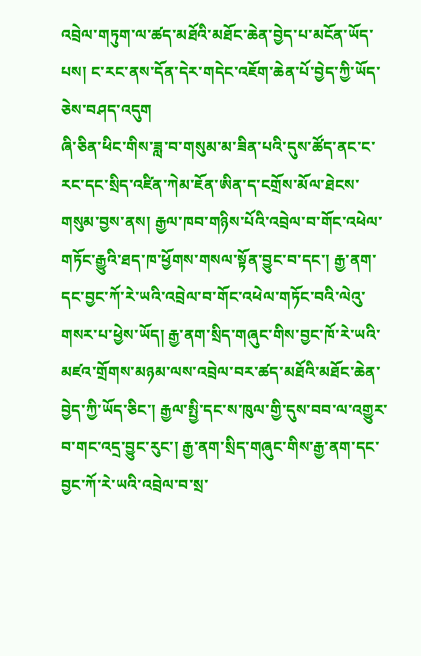འབྲེལ་གཏུག་ལ་ཚད་མཐོའི་མཐོང་ཆེན་བྱེད་པ་མངོན་ཡོད་པས། ང་རང་ནས་དོན་དེར་གདེང་འཇོག་ཆེན་པོ་བྱེད་ཀྱི་ཡོད་ཅེས་བཤད་འདུག
ཞི་ཅིན་ཕིང་གིས་ཟླ་བ་གསུམ་མ་ཟིན་པའི་དུས་ཚོད་ནང་ང་རང་དང་སྲིད་འཛིན་ཀེམ་ཇོན་ཨིན་ད་ངགྲོས་མོལ་ཐེངས་གསུམ་བྱས་ནས། རྒྱལ་ཁབ་གཉིས་པོའི་འབྲེལ་བ་གོང་འཕེལ་གཏོང་རྒྱུའི་ཐད་ཁ་ཕྱོགས་གསལ་སྟོན་བྱུང་བ་དང་། རྒྱ་ནག་དང་བྱང་ཀོ་རེ་ཡའི་འབྲེལ་བ་གོང་འཕེལ་གཏོང་བའི་ལེའུ་གསར་པ་ཕྱེས་ཡོད། རྒྱ་ནག་སྲིད་གཞུང་གིས་བྱང་ཁོ་རེ་ཡའི་མཛའ་གྲོགས་མཉམ་ལས་འབྲེལ་བར་ཚད་མཐོའི་མཐོང་ཆེན་བྱེད་ཀྱི་ཡོད་ཅིང་། རྒྱལ་སྤྱི་དང་ས་ཁུལ་གྱི་དུས་བབ་ལ་འགྱུར་བ་གང་འདྲ་བྱུང་རུང་། རྒྱ་ནག་སྲིད་གཞུང་གིས་རྒྱ་ནག་དང་བྱང་ཀོ་རེ་ཡའི་འབྲེལ་བ་སྲ་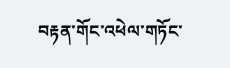བརྟན་གོང་འཕེལ་གཏོང་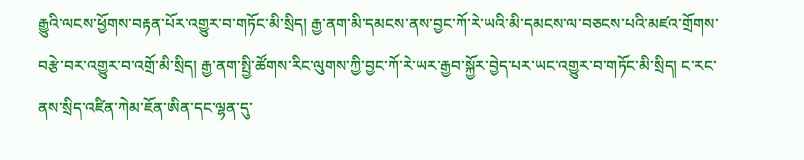རྒྱུའི་ལངས་ཕྱོགས་བརྟན་པོར་འགྱུར་བ་གཏོང་མི་སྲིད། རྒྱ་ནག་མི་དམངས་ནས་བྱང་ཀོ་རེ་ཡའི་མི་དམངས་ལ་བཅངས་པའི་མཛའ་གྲོགས་བརྩེ་བར་འགྱུར་བ་འགྲོ་མི་སྲིད། རྒྱ་ནག་སྤྱི་ཚོགས་རིང་ལུགས་ཀྱི་བྱང་ཀོ་རེ་ཡར་རྒྱབ་སྐྱོར་བྱེད་པར་ཡང་འགྱུར་བ་གཏོང་མི་སྲིད། ང་རང་ནས་སྲིད་འཛིན་ཀེམ་ཇོན་ཨིན་དང་ལྷན་དུ་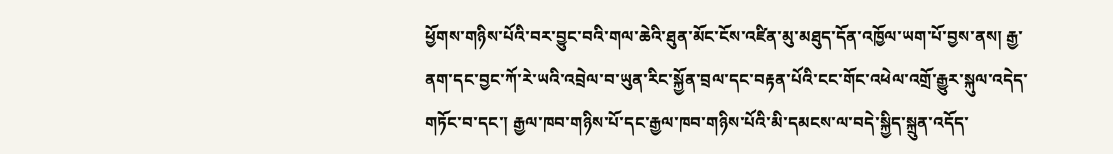ཕྱོགས་གཉིས་པོའི་བར་བྱུང་བའི་གལ་ཆེའི་ཐུན་མོང་ངོས་འཛིན་མུ་མཐུད་དོན་འཁྱོལ་ཡག་པོ་བྱས་ནས། རྒྱ་ནག་དང་བྱང་ཀོ་རེ་ཡའི་འབྲེལ་བ་ཡུན་རིང་སྐྱོན་བྲལ་དང་བརྟན་པོའི་ངང་གོང་འཕེལ་འགྲོ་རྒྱུར་སྐུལ་འདེད་གཏོང་བ་དང་། རྒྱལ་ཁབ་གཉིས་པོ་དང་རྒྱལ་ཁབ་གཉིས་པོའི་མི་དམངས་ལ་བདེ་སྐྱིད་སྐྲུན་འདོད་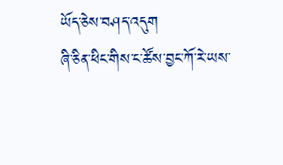ཡོད་ཅེས་བཤད་འདུག
ཞི་ཅིན་ཕིང་གིས་ང་ཚོས་བྱང་ཀོ་རེ་ཡས་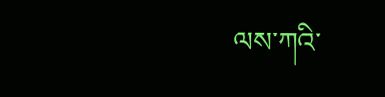ལས་ཀའི་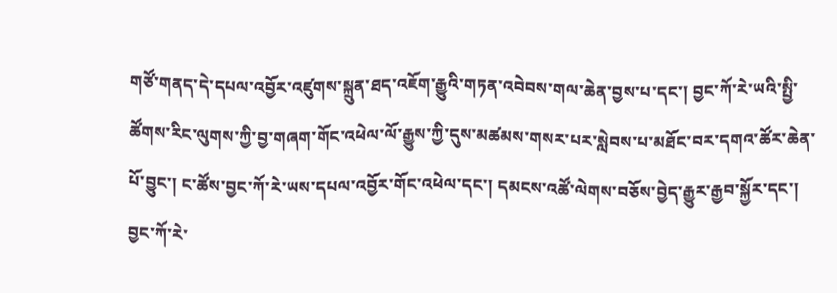གཙོ་གནད་དེ་དཔལ་འབྱོར་འཛུགས་སྐྲུན་ཐད་འཇོག་རྒྱུའི་གཏན་འབེབས་གལ་ཆེན་བྱས་པ་དང་། བྱང་ཀོ་རེ་ཡའི་སྤྱི་ཚོགས་རིང་ལུགས་ཀྱི་བྱ་གཞག་གོང་འཕེལ་ལོ་རྒྱུས་ཀྱི་དུས་མཚམས་གསར་པར་སླེབས་པ་མཐོང་བར་དགའ་ཚོར་ཆེན་པོ་བྱུང་། ང་ཚོས་བྱང་ཀོ་རེ་ཡས་དཔལ་འབྱོར་གོང་འཕེལ་དང་། དམངས་འཚོ་ལེགས་བཅོས་བྱེད་རྒྱུར་རྒྱབ་སྐྱོར་དང་། བྱང་ཀོ་རེ་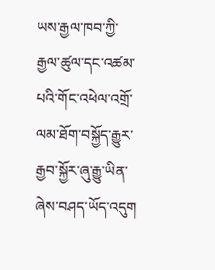ཡས་རྒྱལ་ཁབ་ཀྱི་རྒྱལ་ཚུལ་དང་འཚམ་པའི་གོང་འཕེལ་འགྲོ་ལམ་ཐོག་བསྐྱོད་རྒྱུར་རྒྱབ་སྐྱོར་ཞུ་རྒྱུ་ཡིན་ཞེས་བཤད་ཡོད་འདུག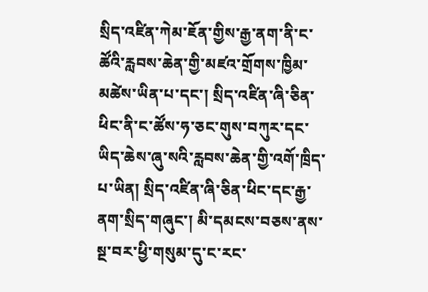སྲིད་འཛིན་ཀེམ་ཇོན་གྱིས་རྒྱ་ནག་ནི་ང་ཚོའི་རླབས་ཆེན་གྱི་མཛའ་གྲོགས་ཁྱིམ་མཚེས་ཡིན་པ་དང་། སྲིད་འཛིན་ཞི་ཅིན་ཕིང་ནི་ང་ཚོས་ཧ་ཅང་གུས་བཀུར་དང་ཡིད་ཆེས་ཞུ་སའི་རླབས་ཆེན་གྱི་འགོ་ཁྲིད་པ་ཡིན། སྲིད་འཛིན་ཞི་ཅིན་ཕིང་དང་རྒྱ་ནག་སྲིད་གཞུང་། མི་དམངས་བཅས་ནས་སྔ་བར་ཕྱི་གསུམ་དུ་ང་རང་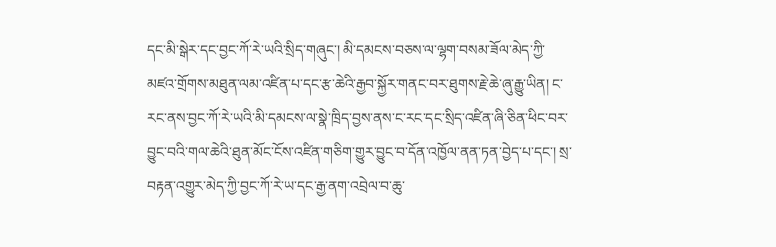དང་མི་སྒེར་དང་བྱང་ཀོ་རེ་ཡའི་སྲིད་གཞུང་། མི་དམངས་བཅས་ལ་ལྷག་བསམ་ཟོལ་མེད་ཀྱི་མཛའ་གྲོགས་མཐུན་ལམ་འཛིན་པ་དང་རྩ་ཆེའི་རྒྱབ་སྐྱོར་གནང་བར་ཐུགས་རྗེ་ཆེ་ཞུ་རྒྱུ་ཡིན། ང་རང་ནས་བྱང་ཀོ་རེ་ཡའི་མི་དམངས་ལ་སྣེ་ཁྲིད་བྱས་ནས་ང་རང་དང་སྲིད་འཛིན་ཞི་ཅིན་ཕིང་བར་བྱུང་བའི་གལ་ཆེའི་ཐུན་མོང་ངོས་འཛིན་གཅིག་གྱུར་བྱུང་བ་དོན་འཁྱོལ་ནན་ཏན་བྱེད་པ་དང་། སྲ་བརྟན་འགྱུར་མེད་ཀྱི་བྱང་ཀོ་རེ་ཡ་དང་རྒྱ་ནག་འབྲེལ་བ་ཆུ་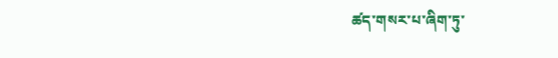ཚད་གསར་པ་ཞིག་ཏུ་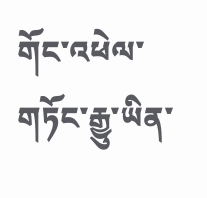གོང་འཕེལ་གཏོང་རྒྱུ་ཡིན་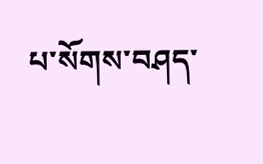པ་སོགས་བཤད་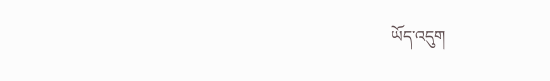ཡོད་འདུག